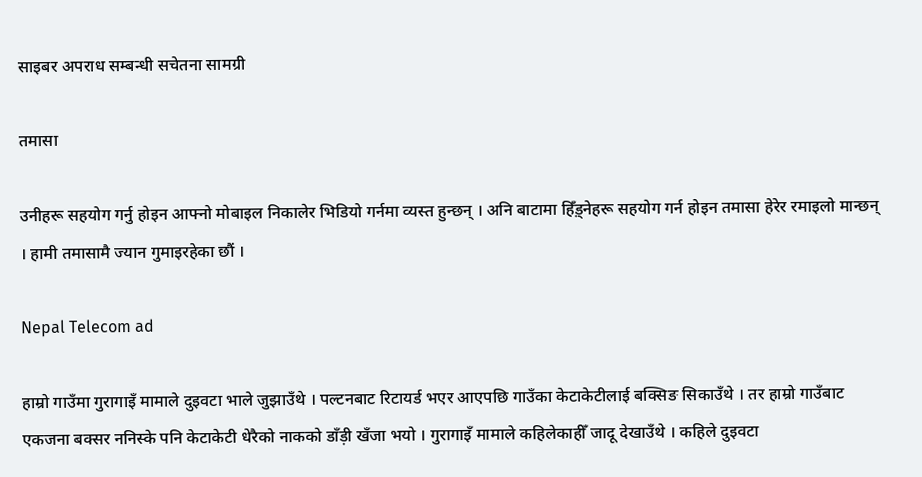साइबर अपराध सम्बन्धी सचेतना सामग्री

तमासा

उनीहरू सहयोग गर्नु होइन आफ्नो मोबाइल निकालेर भिडियो गर्नमा व्यस्त हुन्छन् । अनि बाटामा हिँड़्नेहरू सहयोग गर्न होइन तमासा हेरेर रमाइलो मान्छन् । हामी तमासामै ज्यान गुमाइरहेका छौं ।

Nepal Telecom ad

हाम्रो गाउँमा गुरागाइँ मामाले दुइवटा भाले जुझाउँथे । पल्टनबाट रिटायर्ड भएर आएपछि गाउँका केटाकेटीलाई बक्सिङ सिकाउँथे । तर हाम्रो गाउँबाट एकजना बक्सर ननिस्के पनि केटाकेटी धेरैको नाकको डाँड़ी खँजा भयो । गुरागाइँ मामाले कहिलेकाहीँ जादू देखाउँथे । कहिले दुइवटा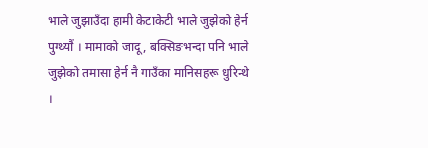भाले जुझाउँदा हामी केटाकेटी भाले जुझेको हेर्न पुग्थ्यौं । मामाको जादू, बक्सिङभन्दा पनि भाले जुझेको तमासा हेर्न नै गाउँका मानिसहरू धुरिन्थे ।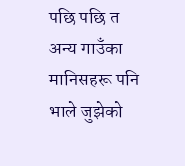पछि पछि त अन्य गाउँका मानिसहरू पनि भाले जुझेको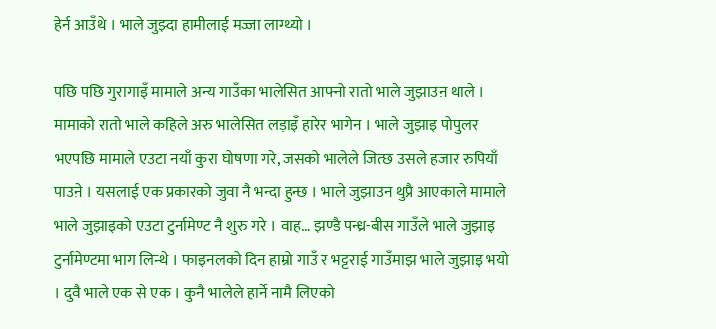हेर्न आउँथे । भाले जुझ्दा हामीलाई मज्जा लाग्थ्यो ।

पछि पछि गुरागाइँ मामाले अन्य गाउँका भालेसित आफ्नो रातो भाले जुझाउऩ थाले । मामाको रातो भाले कहिले अरु भालेसित लड़ाइँ हारेर भागेन । भाले जुझाइ पोपुलर भएपछि मामाले एउटा नयाँ कुरा घोषणा गरे, जसको भालेले जित्छ उसले हजार रुपियाँ पाउऩे । यसलाई एक प्रकारको जुवा नै भन्दा हुन्छ । भाले जुझाउन थुप्रै आएकाले मामाले भाले जुझाइको एउटा टुर्नामेण्ट नै शुरु गरे । वाह… झण्डै पन्ध्र-बीस गाउँले भाले जुझाइ टुर्नामेण्टमा भाग लिन्थे । फाइनलको दिन हाम्रो गाउँ र भट्टराई गाउँमाझ भाले जुझाइ भयो । दुवै भाले एक से एक । कुनै भालेले हार्ने नामै लिएको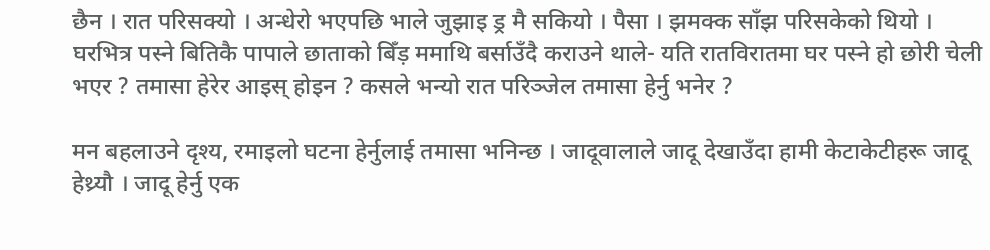छैन । रात परिसक्यो । अन्धेरो भएपछि भाले जुझाइ ड्र मै सकियो । पैसा । झमक्क साँझ परिसकेको थियो । घरभित्र पस्ने बितिकै पापाले छाताको बिँड़ ममाथि बर्साउँदै कराउने थाले- यति रातविरातमा घर पस्ने हो छोरी चेली भएर ? तमासा हेरेर आइस् होइन ? कसले भन्यो रात परिञ्जेल तमासा हेर्नु भनेर ?

मन बहलाउने दृश्य, रमाइलो घटना हेर्नुलाई तमासा भनिन्छ । जादूवालाले जादू देखाउँदा हामी केटाकेटीहरू जादू हेथ्र्यौ । जादू हेर्नु एक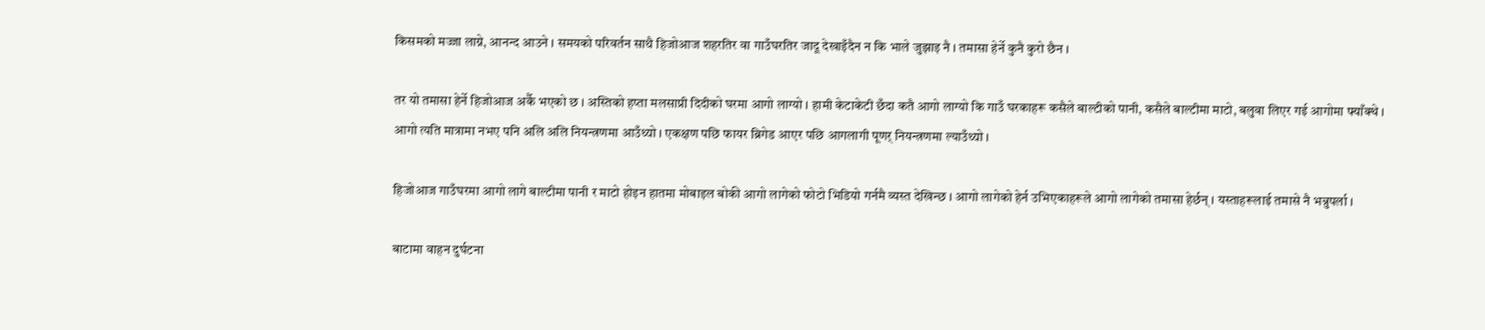किसमको मज्जा लाग्ने, आनन्द आउने । समयको परिवर्तन साथै हिजोआज शहरतिर वा गाउँघरतिर जादू देखाइँदैन न कि भाले जुझाइ नै । तमासा हेर्ने कुनै कुरो छैन ।

तर यो तमासा हेर्ने हिजोआज अर्कै भएको छ । अस्तिको हप्ता मलसाप्री दिदीको घरमा आगो लाग्यो । हामी केटाकेटी छँदा कतै आगो लाग्यो कि गाउँ घरकाहरू कसैले बाल्टीको पानी, कसैले बाल्टीमा माटो, बलुवा लिएर गई आगोमा फ्याँक्थे । आगो त्यति मात्रामा नभए पनि अलि अलि नियन्त्रणमा आउँथ्यो । एकक्षण पछि फायर ब्रिगेड आएर पछि आगलागी पूणर् नियन्त्रणमा ल्याउँथ्यो ।

हिजोआज गाउँघरमा आगो लागे बाल्टीमा पानी र माटो होइन हातमा मोबाइल बोकी आगो लागेको फोटो भिडियो गर्नमै व्यस्त देखिन्छ । आगो लागेको हेर्न उभिएकाहरूले आगो लागेको तमासा हेर्छन् । यस्ताहरूलाई तमासे नै भन्नुपर्ला ।

बाटामा वाहन दुर्घटना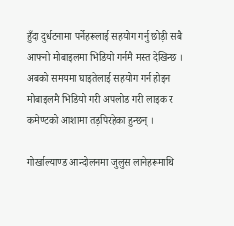हुँदा दुर्धटनामा पर्नेहरूलाई सहयोग गर्नु छोड़ी सबै आफ्नो मोबाइलमा भिडियो गर्नमै मस्त देखिन्छ । अबको समयमा घाइतेलाई सहयोग गर्न होइन मोबाइलमै भिडियो गरी अपलोड गरी लाइक र कमेण्टको आशामा तड़पिरहेका हुन्छन् ।

गोर्खाल्याण्ड आन्दोलनमा जुलुस लानेहरूमाथि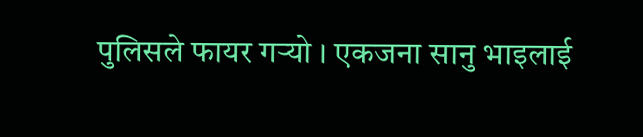पुलिसले फायर गर्‍यो । एकजना सानु भाइलाई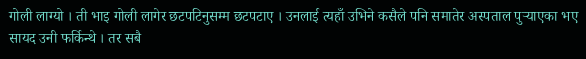गोली लाग्यो । ती भाइ गोली लागेर छटपटिनुसम्म छटपटाए । उनलाई त्यहाँ उभिने कसैले पनि समातेर अस्पताल पुर्‍याएका भए सायद उनी फर्किन्थे । तर सबै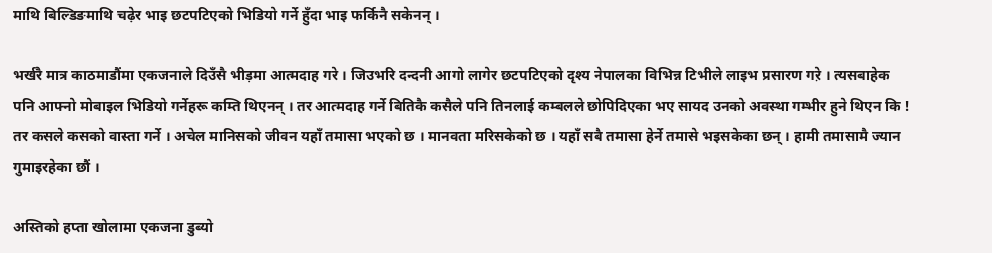माथि बिल्डिङमाथि चढ़ेर भाइ छटपटिएको भिडियो गर्ने हुँदा भाइ फर्किनै सकेनन् ।

भर्खरै मात्र काठमाडौंमा एकजनाले दिउँसै भीड़मा आत्मदाह गरे । जिउभरि दन्दनी आगो लागेर छटपटिएको दृश्य नेपालका विभिन्न टिभीले लाइभ प्रसारण गऱे । त्यसबाहेक पनि आफ्नो मोबाइल भिडियो गर्नेहरू कम्ति थिएनन् । तर आत्मदाह गर्ने बितिकै कसैले पनि तिनलाई कम्बलले छोपिदिएका भए सायद उनको अवस्था गम्भीर हुने थिएन कि ! तर कसले कसको वास्ता गर्ने । अचेल मानिसको जीवन यहाँ तमासा भएको छ । मानवता मरिसकेको छ । यहाँ सबै तमासा हेर्ने तमासे भइसकेका छन् । हामी तमासामै ज्यान गुमाइरहेका छौं ।

अस्तिको हप्ता खोलामा एकजना डुब्यो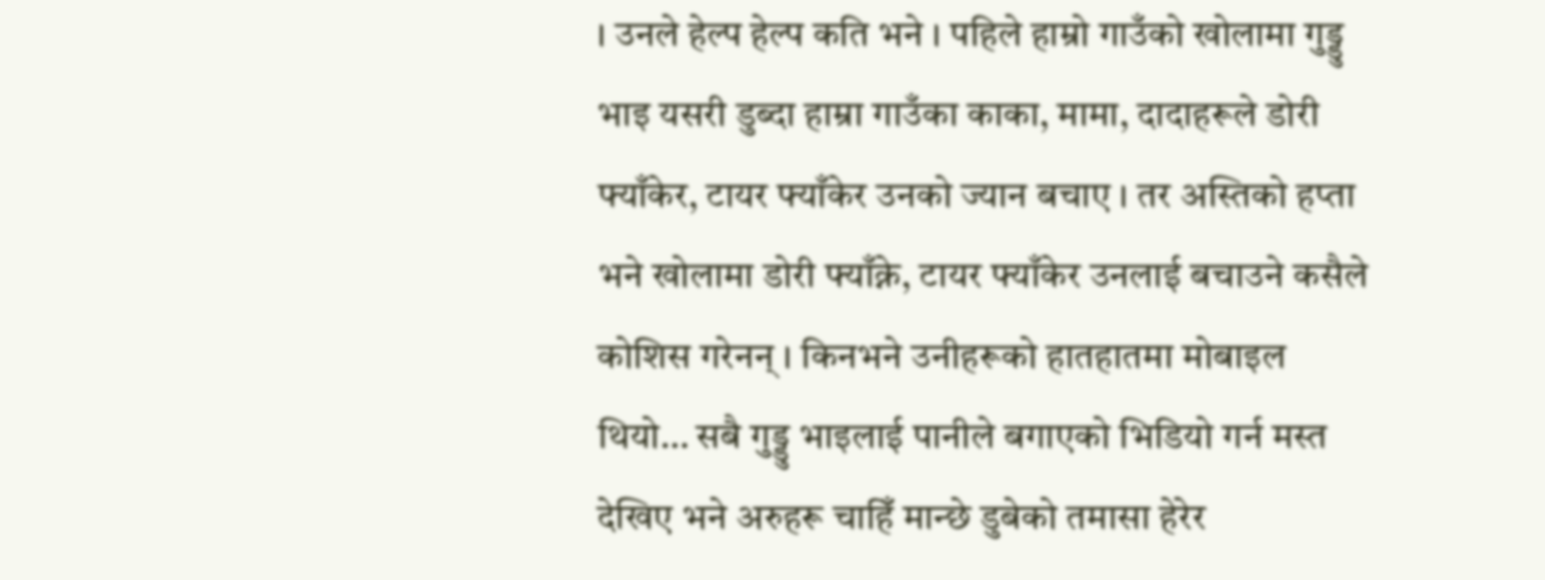। उनले हेल्प हेल्प कति भने । पहिले हाम्रो गाउँको खोलामा गुड्डु भाइ यसरी डुब्दा हाम्रा गाउँका काका, मामा, दादाहरूले डोरी फ्याँकेर, टायर फ्याँकेर उनको ज्यान बचाए । तर अस्तिको हप्ता भने खोलामा डोरी फ्याँक्ने, टायर फ्याँकेर उनलाई बचाउने कसैले कोशिस गरेनन् । किनभने उनीहरूको हातहातमा मोबाइल थियो… सबै गुड्डु भाइलाई पानीले बगाएको भिडियो गर्न मस्त देखिए भने अरुहरू चाहिँ मान्छे डुबेको तमासा हेरेर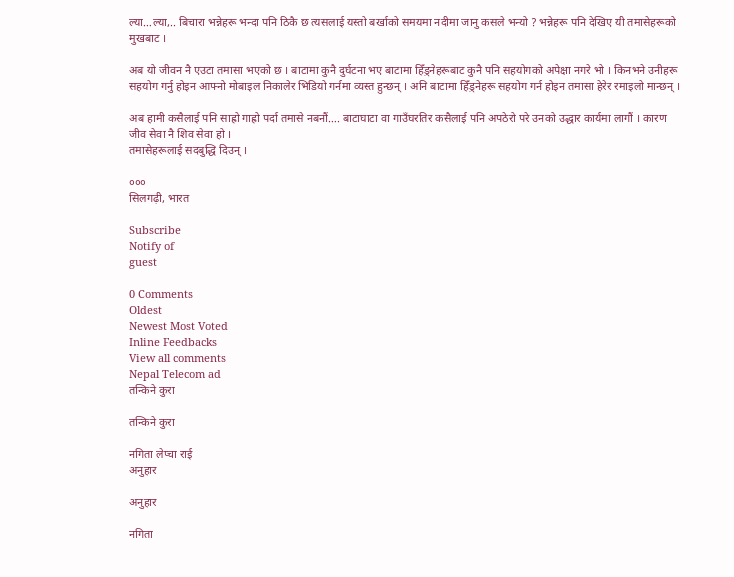ल्या…ल्या,.. बिचारा भन्नेहरू भन्दा पनि ठिकै छ त्यसलाई यस्तो बर्खाको समयमा नदीमा जानु कसले भन्यो ? भन्नेहरू पनि देखिए यी तमासेहरूको मुखबाट ।

अब यो जीवन नै एउटा तमासा भएको छ । बाटामा कुनै दुर्घटना भए बाटामा हिँड़्नेहरूबाट कुनै पनि सहयोगको अपेक्षा नगरे भो । किनभने उनीहरू सहयोग गर्नु होइन आफ्नो मोबाइल निकालेर भिडियो गर्नमा व्यस्त हुन्छन् । अनि बाटामा हिँड़्नेहरू सहयोग गर्न होइन तमासा हेरेर रमाइलो मान्छन् ।

अब हामी कसैलाई पनि साह्रो गाह्रो पर्दा तमासे नबनौं…. बाटाघाटा वा गाउँघरतिर कसैलाई पनि अपठेरो परे उनको उद्धार कार्यमा लागौं । कारण जीव सेवा नै शिव सेवा हो ।
तमासेहरूलाई सदबुद्धि दिउन् ।

०००
सिलगढ़ी, भारत

Subscribe
Notify of
guest

0 Comments
Oldest
Newest Most Voted
Inline Feedbacks
View all comments
Nepal Telecom ad
तन्किने कुरा

तन्किने कुरा

नगिता लेप्चा राई
अनुहार

अनुहार

नगिता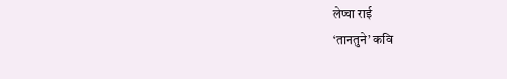लेप्चा राई
‘तानतुने’ कवि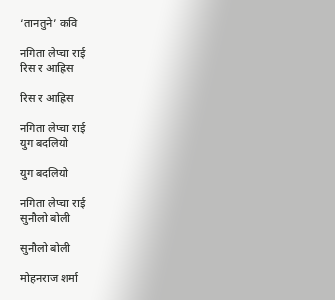‘तानतुने’ कवि

नगिता लेप्चा राई
रिस र आह्रिस

रिस र आह्रिस

नगिता लेप्चा राई
युग ब‌दलियो

युग ब‌दलियो

नगिता लेप्चा राई
सुनौलो बोली

सुनौलो बोली

मोहनराज शर्मा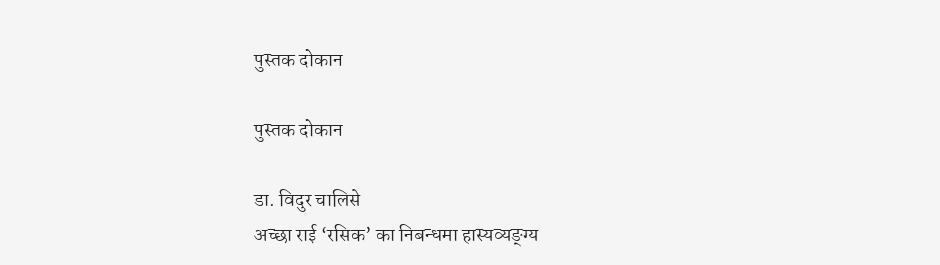पुस्तक दोकान

पुस्तक दोकान

डा. विदुर चालिसे
अच्छा राई ‘रसिक’ का निबन्धमा हास्यव्यङ्ग्य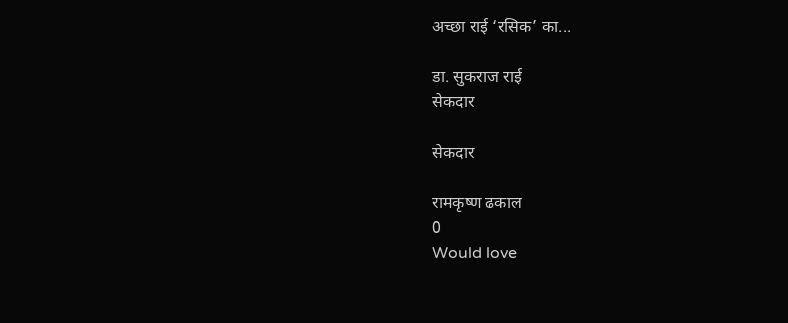अच्छा राई ‘रसिक’ का...

डा. सुकराज राई
सेकदार

सेकदार

रामकृष्ण ढकाल
0
Would love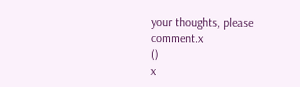your thoughts, please comment.x
()
x